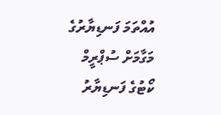އުއްތަމަ ފަނޑިޔާރުގެ މަގާމަށް ސުޕްރީމް ކޯޓުގެ ފަނޑިޔާރު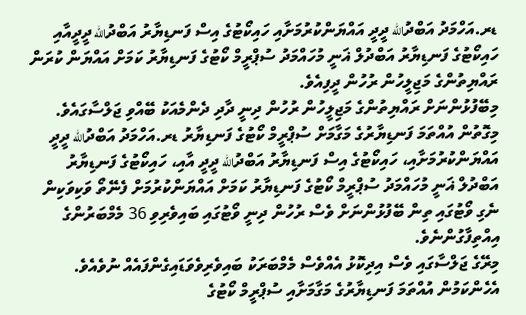ޑރ.އަހްމަދު އަބްދުالله ދީދީ އައްޔަންކުރުމަށާއި ހައިކޯޓުގެ އިސް ފަނޑިޔާރު އަބްދުالله ދީދީއާއި ހައިކޯޓުގެ ފަނޑިޔާރު އަބްދުލް ޣަނީ މުހައްމަދު ސުޕްރީމް ކޯޓުގެ ފަނޑިޔާރު ކަމަށް އައްޔަން ކުރަން ރައްޔިތުންގެ މަޖިލީހުން ރުހުން ދީފިއެވެ.
މިބޭފުޅުންނަށް ރައްޔިތުންގެ މަޖިލީހުން ރުހުން ދިނީ ދާދި ދެންމެއަކު ބޭއްވި ޖަލްސާގައެވެ.
މިގޮތުން އުއްތަމަ ފަނޑިޔާރުގެ މަގާމަށް ސުޕްރީމް ކޯޓުގެ ފަނޑިޔާރު ޑރ.އަހްމަދު އަބްދުالله ދީދީ އައްޔަންކުރުމަށާއި، ހައިކޯޓުގެ އިސް ފަނޑިޔާރު އަބްދުالله ދީދީ އާއި، ހައިކޯޓުގެ ފަނޑިޔާރު އަބްދުލް ޣަނީ މުހައްމަދު ސުޕްރީމް ކޯޓުގެ ފަނޑިޔާރު ކަމަށް އައްޔަންކުރުމަށް ފެނޭތޯ ވަކިވަކިން ނެގި ވޯޓުގައި ތިން ބޭފުޅުންނަށް ވެސް ރުހުން ދިނީ ވޯޓުގައި ބައިވެރިވި 36 މެމްބަރުންގެ އިއްތިފާގުންނެވެ.
މިރޭގެ ޖަލްސާގައި ވެސް އިދިކޮޅު އެއްވެސް މެމްބަރަކު ބައިވެރިވެވަޑައިގެންފައެއް ނުވެއެވެ. އެހެންކަމުން އުއްތަމަ ފަނޑިޔާރުގެ މަގާމަށާއި ސުޕްރީމް ކޯޓުގެ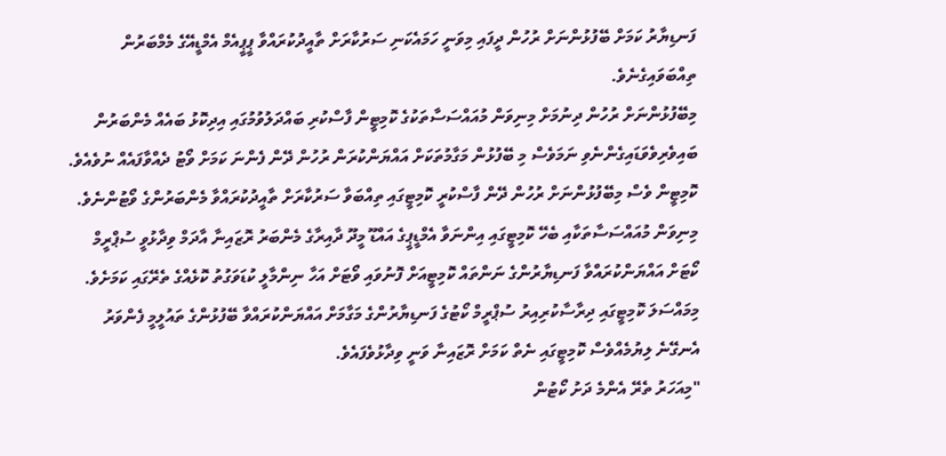ފަނޑިޔާރު ކަމަށް ބޭފުޅުންނަށް ރުހުން ދީފައި މިވަނީ ހަމައެކަނި ސަރުކާރަށް ތާއީދުކުރައްވާ ޕީޕީއެމް އެމްޑީއޭގެ މެމްބަރުން ތިއްބަވައިގެނެވެ.
މިބޭފުޅުންނަށް ރުހުން ދިނުމަށް މިނިވަން މުއައްސަސާތަކުގެ ކޮމިޓީން ފާސްކުރި ބައްދަލުވުމުގައި އިދިކޮޅު ބައެއް މެންބަރުން ބައިވެރިވެވަޑައިގެންނެވި ނަމަވެސް މި ބޭފުޅުން މަގާމުތަކަށް އައްޔަންކުރަން ރުހުން ދޭން ފެންނަ ކަމަށް ވޯޓު ދެއްވާފައެއް ނުވެއެވެ. ކޮމިޓީން ވެސް މިބޭފުޅުންނަށް ރުހުން ދޭން ފާސްކުރީ ކޮމިޓީގައި ތިއްބަވާ ސަރުކާރަށް ތާއީދުކުރައްވާ މެންބަރުންގެ ވޯޓުންނެވެ.
މިނިވަން މުއައްސަސާތަކާއި ބެހޭ ކޮމިޓީގައި އިންނަވާ އެމްޑީޕީގެ އައްޑޫ މީދޫ ދާއިރާގެ މެންބަރު ރޮޒައިނާ އާދަމް ވިދާޅުވީ ސުޕްރީމް ކޯޓަށް އައްޔަންކުރައްވާ ފަނޑިޔާރުންގެ ނަންތައް ކޮމިޓީއަށް ފޮނުވައި ވޯޓަށް އަހާ ނިންމާލީ ކުޑަވަގުތު ކޮޅެއްގެ ތެރޭގައި ކަމަށެވެ. މިމައްސަލަ ކޮމިޓީގައި ދިރާސާކުރިއިރު ސުޕްރީމް ކޯޓުގެ ފަނޑިޔާރުންގެ މަގާމަށް އައްޔަންކުރައްވާ ބޭފުޅުންގެ ތައުލީމީ ފެންވަރު އެނގޭނެ ލިޔުމެއްވެސް ކޮމިޓީގައި ނެތް ކަމަށް ރޮޒައިނާ ވަނީ ވިދާޅުވެފައެވެ.
"މިއަހަރު ތެރޭ އެންމެ ދަށު ކޯޓުން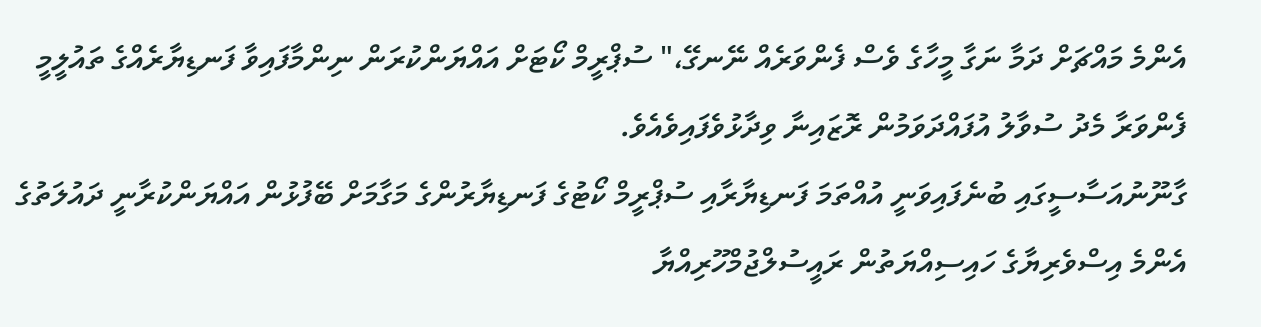އެންމެ މައްޗަށް ދަމާ ނަގާ މީހާގެ ވެސް ފެންވަރެއް ނޭނގޭ،" ސުޕްރީމް ކޯޓަށް އައްޔަންކުރަން ނިންމާފައިވާ ފަނޑިޔާރެއްގެ ތައުލީމީ ފެންވަރާ މެދު ސުވާލު އުފައްދަވަމުން ރޮޒައިނާ ވިދާޅުވެފައިވެއެވެ.
ގާނޫނުއަސާސީގައި ބުނެފައިވަނީ އުއްތަމަ ފަނޑިޔާރާއި ސުޕްރީމް ކޯޓުގެ ފަނޑިޔާރުންގެ މަގާމަށް ބޭފުޅުން އައްޔަންކުރާނީ ދައުލަތުގެ އެންމެ އިސްވެރިޔާގެ ހައިސިއްޔަތުން ރައީސުލްޖުމްހޫރިއްޔާ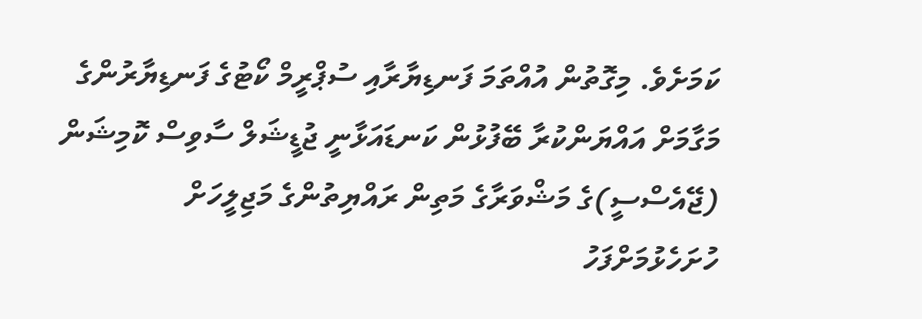ކަމަށެވެ. މިގޮތުން އުއްތަމަ ފަނޑިޔާރާއި ސުޕްރީމް ކޯޓުގެ ފަނޑިޔާރުންގެ މަގާމަށް އައްޔަންކުރާ ބޭފުޅުން ކަނޑައަޅާނީ ޖުޑީޝަލް ސާވިސް ކޮމިޝަން (ޖޭއެސްސީ)ގެ މަޝްވަރާގެ މަތިން ރައްޔިތުންގެ މަޖިލީހަށް ހުށަހެޅުމަށްފަހު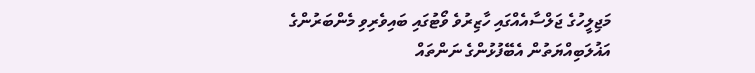މަޖިލީހުގެ ޖަލްސާއެއްގައި ހާޒިރުވެ ވޯޓުގައި ބައިވެރިވި މެންބަރުންގެ އަޣުލަބިއްޔަތުން އެބޭފުޅުންގެ ނަންތައް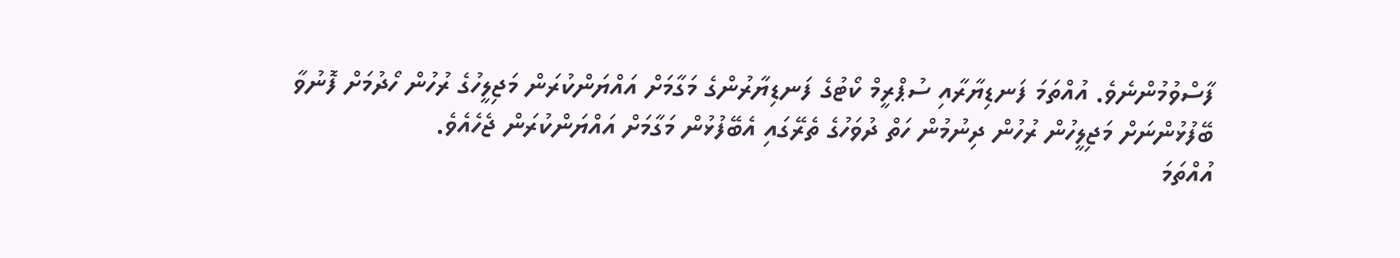ފާސްވުމުންނެވެ. އުއްތަމަ ފަނޑިޔާރާއި ސުޕްރީމް ކޯޓުގެ ފަނޑިޔާރުންގެ މަގާމަށް އައްޔަންކުރަން މަޖިލީހުގެ ރުހުން ހޯދުމަށް ފޮނުވާ ބޭފުޅުންނަށް މަޖިލީހުން ރުހުން ދިނުމުން ހަތް ދުވަހުގެ ތެރޭގައި އެބޭފުޅުން މަގާމަށް އައްޔަންކުރަން ޖެހެއެވެ.
އުއްތަމަ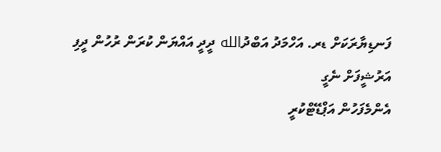ފަނޑިޔާރަކަށް ޑރ. އަހްމަދު އަބްދުالله ދީދީ އައްޔަން ކުރަން ރުހުން ދީފި
އަރުޝީފަށް ނެގީ
އެންމެފަހުން އަޕްޑޭޓްކުރީ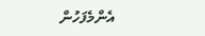އެންމެފަހުން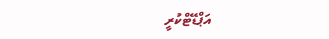އަޕްޑޭޓްކުރީ